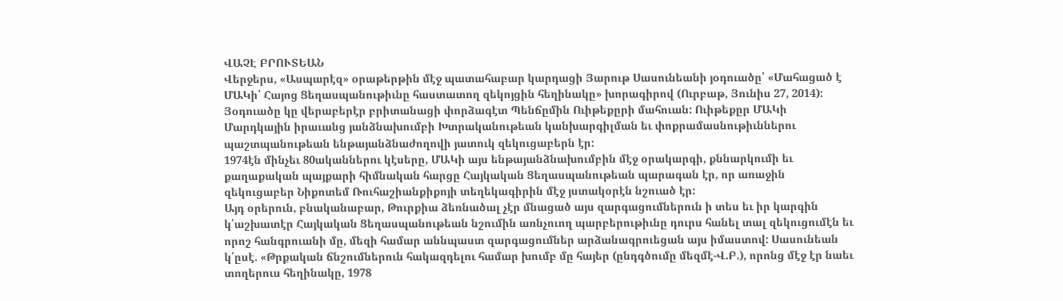ՎԱՉԷ ԲՐՈՒՏԵԱՆ
Վերջերս, «Ասպարէզ» օրաթերթին մէջ պատահաբար կարդացի Յարութ Սասունեանի յօդուածը՝ «Մահացած է ՄԱԿի՝ Հայոց Ցեղասպանութիւնը հաստատող զեկոյցին հեղինակը» խորագիրով (Ուրբաթ, Յունիս 27, 2014):
Յօդուածը կը վերաբերէր բրիտանացի փորձագէտ Պենճըմին Ուիթեքըրի մահուան: Ուիթեքըր ՄԱԿի Մարդկային իրաւանց յանձնախումբի Խտրականութեան կանխարգիլման եւ փոքրամասնութիւններու պաշտպանութեան ենթայանձնաժողովի յատուկ զեկուցաբերն էր:
1974էն մինչեւ 80ականներու կէսերը, ՄԱԿի այս ենթայանձնախումբին մէջ օրակարգի, քննարկումի եւ քաղաքական պայքարի հիմնական հարցը Հայկական Ցեղասպանութեան պարագան էր, որ առաջին զեկուցաբեր Նիքոտեմ Ռուհաշիանքիքոյի տեղեկագիրին մէջ յստակօրէն նշուած էր:
Այդ օրերուն, բնականաբար, Թուրքիա ձեռնածալ չէր մնացած այս զարգացումներուն ի տես եւ իր կարգին կ՛աշխատէր Հայկական Ցեղասպանութեան նշումին առնչուող պարբերութիւնը դուրս հանել տալ զեկուցումէն եւ որոշ հանգրուանի մը, մեզի համար աննպաստ զարգացումներ արձանագրուեցան այս իմաստով: Սասունեան կ՛ըսէ. «Թրքական ճնշումներուն հակազդելու համար խումբ մը հայեր (ընդգծումը մեզմէ-Վ.Բ.), որոնց մէջ էր նաեւ տողերուս հեղինակը, 1978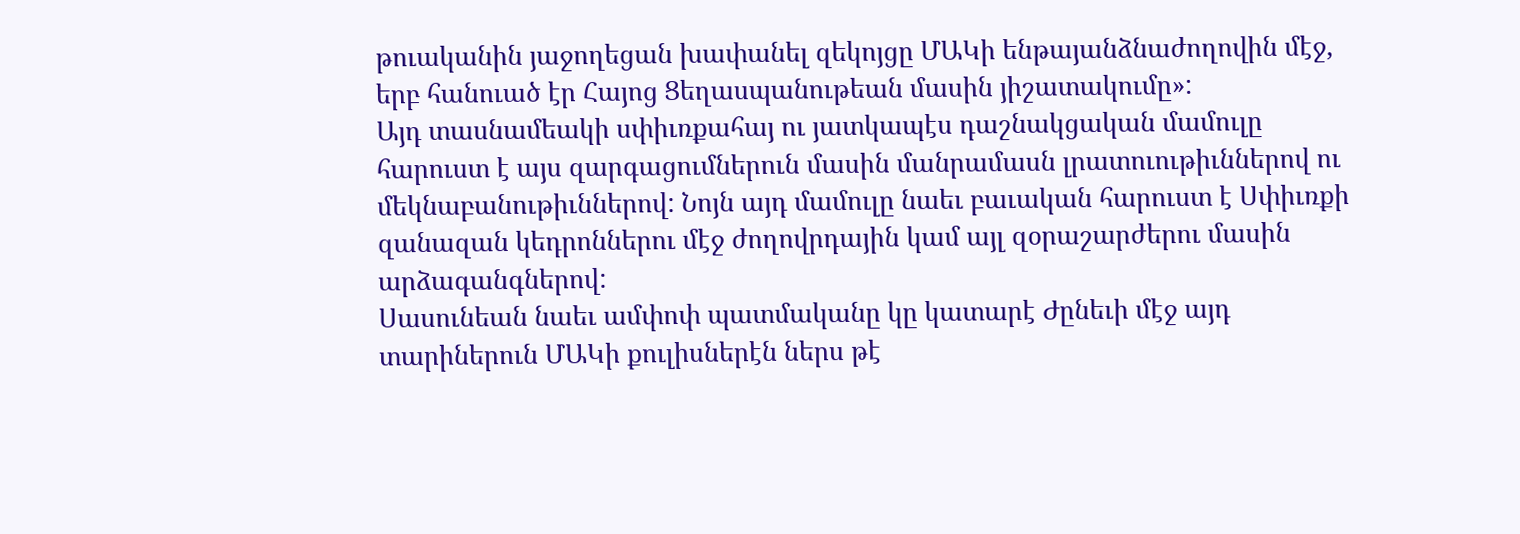թուականին յաջողեցան խափանել զեկոյցը ՄԱԿի ենթայանձնաժողովին մէջ, երբ հանուած էր Հայոց Ցեղասպանութեան մասին յիշատակումը»:
Այդ տասնամեակի սփիւռքահայ ու յատկապէս դաշնակցական մամուլը հարուստ է այս զարգացումներուն մասին մանրամասն լրատուութիւններով ու մեկնաբանութիւններով: Նոյն այդ մամուլը նաեւ բաւական հարուստ է Սփիւռքի զանազան կեդրոններու մէջ ժողովրդային կամ այլ զօրաշարժերու մասին արձագանգներով:
Սասունեան նաեւ ամփոփ պատմականը կը կատարէ Ժընեւի մէջ այդ տարիներուն ՄԱԿի քուլիսներէն ներս թէ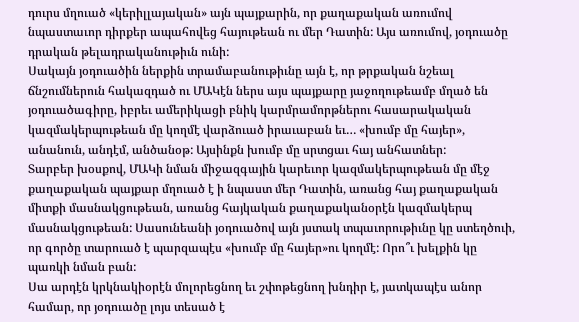դուրս մղուած «կերիլլայական» այն պայքարին, որ քաղաքական առումով նպաստաւոր դիրքեր ապահովեց հայութեան ու մեր Դատին: Այս առումով, յօդուածը դրական թելադրականութիւն ունի:
Սակայն յօդուածին ներքին տրամաբանութիւնը այն է, որ թրքական նշեալ ճնշումներուն հակազդած ու ՄԱԿէն ներս այս պայքարը յաջողութեամբ մղած են յօդուածագիրը, իբրեւ ամերիկացի բնիկ կարմրամորթներու հասարակական կազմակերպութեան մը կողմէ վարձուած իրաւաբան եւ… «խումբ մը հայեր», անանուն, անդէմ, անծանօթ: Այսինքն խումբ մը սրտցաւ հայ անհատներ:
Տարբեր խօսքով, ՄԱԿի նման միջազգային կարեւոր կազմակերպութեան մը մէջ քաղաքական պայքար մղուած է ի նպաստ մեր Դատին, առանց հայ քաղաքական միտքի մասնակցութեան, առանց հայկական քաղաքականօրէն կազմակերպ մասնակցութեան: Սասունեանի յօդուածով այն յստակ տպաւորութիւնը կը ստեղծուի, որ գործը տարուած է պարզապէս «խումբ մը հայեր»ու կողմէ: Որո՞ւ խելքին կը պառկի նման բան:
Սա արդէն կրկնակիօրէն մոլորեցնող եւ շփոթեցնող խնդիր է, յատկապէս անոր համար, որ յօդուածը լոյս տեսած է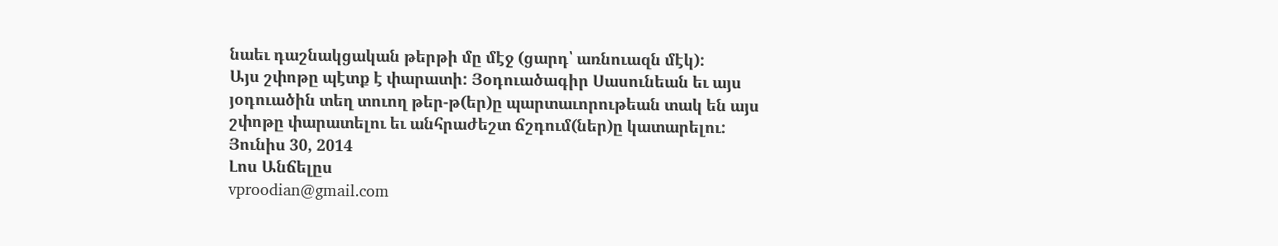նաեւ դաշնակցական թերթի մը մէջ (ցարդ՝ առնուազն մէկ):
Այս շփոթը պէտք է փարատի: Յօդուածագիր Սասունեան եւ այս յօդուածին տեղ տուող թեր-թ(եր)ը պարտաւորութեան տակ են այս շփոթը փարատելու եւ անհրաժեշտ ճշդում(ներ)ը կատարելու:
Յունիս 30, 2014
Լոս Անճելըս
vproodian@gmail.com